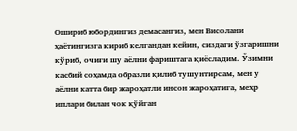Ошириб юбордингиз демасангиз, мен Висолани ҳаётингизга кириб келгандан кейин, сиздаги ўзгаришни кўриб, очиғи шу аёлни фариштага қиёсладим. Ўзимни касбий соҳамда образли қилиб тушунтирсам, мен у аёлни катта бир жароҳатли инсон жароҳатига, меҳр иплари билан чок қўйган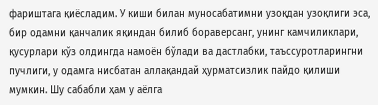фариштага қиёсладим. У киши билан муносабатимни узоқдан узоқлиги эса, бир одамни қанчалик яқиндан билиб бораверсанг, унинг камчиликлари, қусурлари кўз олдингда намоён бўлади ва дастлабки, таъссуротларингни пучлиги, у одамга нисбатан аллақандай ҳурматсизлик пайдо қилиши мумкин. Шу сабабли ҳам у аёлга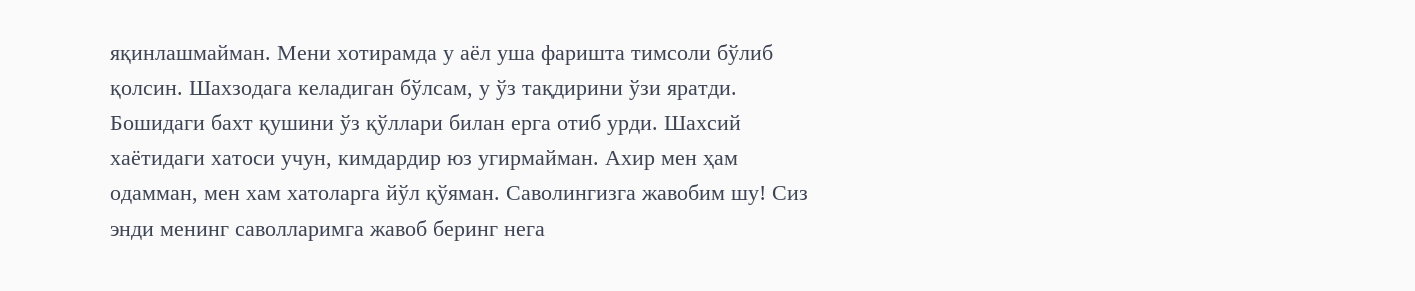яқинлашмайман. Мени хотирамда у аёл уша фаришта тимсоли бўлиб қолсин. Шахзодага келадиган бўлсам, у ўз тақдирини ўзи яратди. Бошидаги бахт қушини ўз қўллари билан ерга отиб урди. Шахсий хаётидаги хатоси учун, кимдардир юз угирмайман. Ахир мен ҳам одамман, мен хам хатоларга йўл қўяман. Саволингизга жавобим шу! Сиз энди менинг саволларимга жавоб беринг нега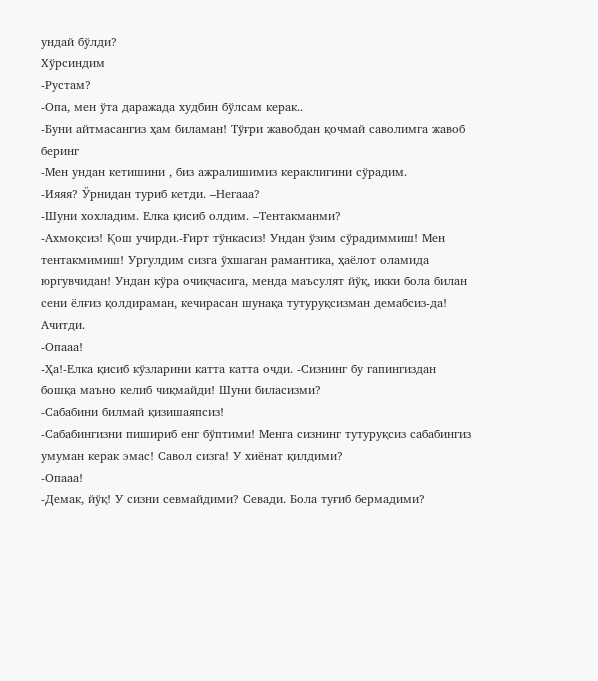ундай бўлди?
Хўрсиндим
-Рустам?
-Опа, мен ўта даражада худбин бўлсам керак..
-Буни айтмасангиз ҳам биламан! Тўғри жавобдан қочмай саволимга жавоб беринг
-Мен ундан кетишини , биз ажралишимиз кераклигини сўрадим.
-Ияяя? Ўрнидан туриб кетди. –Негааа?
-Шуни хохладим. Елка қисиб олдим. –Тентакманми?
-Ахмоқсиз! Қош учирди.-Ғирт тўнкасиз! Ундан ўзим сўрадиммиш! Мен тентакмимиш! Ургулдим сизга ўхшаган рамантика, ҳаёлот оламида юргувчидан! Ундан кўра очиқчасига, менда маъсулят йўқ, икки бола билан сени ёлғиз қолдираман, кечирасан шунақа тутуруқсизман демабсиз-да! Ачитди.
-Опааа!
-Ҳа!-Елка қисиб кўзларини катта катта очди. -Сизнинг бу гапингиздан бошқа маъно келиб чиқмайди! Шуни биласизми?
-Сабабини билмай қизишаяпсиз!
-Сабабингизни пишириб енг бўптими! Менга сизнинг тутуруқсиз сабабингиз умуман керак эмас! Савол сизга! У хиёнат қилдими?
-Опааа!
-Демак, йўқ! У сизни севмайдими? Севади. Бола туғиб бермадими?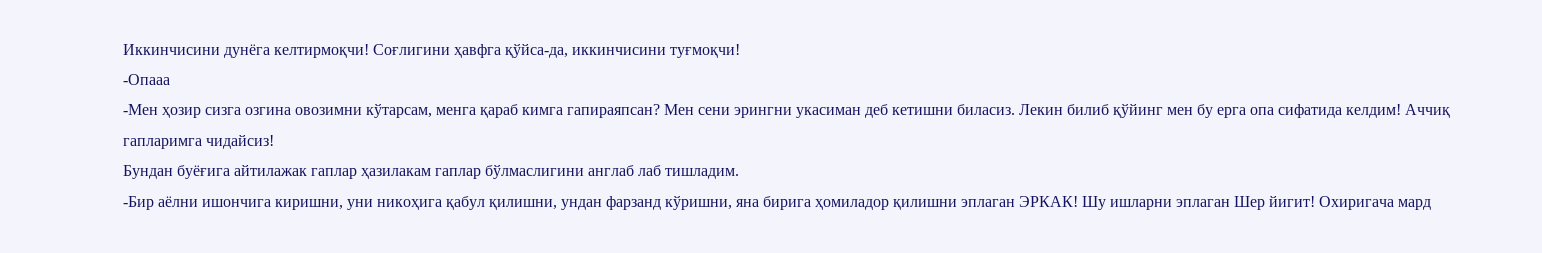Иккинчисини дунёга келтирмоқчи! Соғлигини ҳавфга қўйса-да, иккинчисини туғмоқчи!
-Опааа
-Мен ҳозир сизга озгина овозимни кўтарсам, менга қараб кимга гапираяпсан? Мен сени эрингни укасиман деб кетишни биласиз. Лекин билиб қўйинг мен бу ерга опа сифатида келдим! Аччиқ гапларимга чидайсиз!
Бундан буёғига айтилажак гаплар ҳазилакам гаплар бўлмаслигини англаб лаб тишладим.
-Бир аёлни ишончига киришни, уни никоҳига қабул қилишни, ундан фарзанд кўришни, яна бирига ҳомиладор қилишни эплаган ЭРКАК! Шу ишларни эплаган Шер йигит! Охиригача мард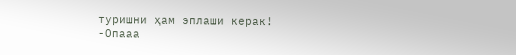туришни ҳам эплаши керак!
-Опааа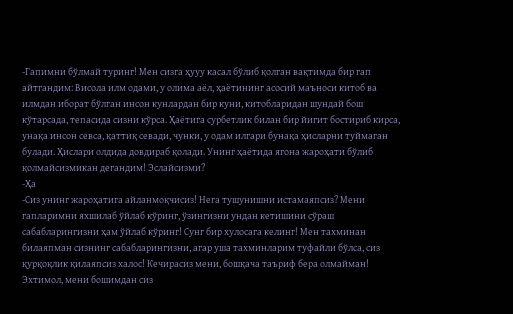-Гапимни бўлмай туринг! Мен сизга ҳууу касал бўлиб қолган вақтимда бир гап айтгандим: Висола илм одами, у олима аёл, ҳаётининг асосий маъноси китоб ва илмдан иборат бўлган инсон кунлардан бир куни, китобларидан шундай бош кўтарсада, тепасида сизни кўрса. Ҳаётига сурбетлик билан бир йигит бостириб кирса, унақа инсон севса, қаттиқ севади, чунки, у одам илгари бунақа ҳисларни туймаган булади. Ҳислари олдида довдираб қолади. Унинг ҳаётида ягона жароҳати бўлиб қолмайсизмикан дегандим! Эслайсизми?
-Ҳа
-Сиз унинг жароҳатига айланмоқчисиз! Нега тушунишни истамаяпсиз? Мени гапларимни яхшилаб ўйлаб кўринг, ўзингизни ундан кетишини сўраш сабабларингизни ҳам ўйлаб кўринг! Сунг бир хулосага келинг! Мен тахминан билаяпман сизнинг сабабларингизни, агар уша тахминларим туфайли бўлса, сиз қурқоқлик қилаяпсиз халос! Кечирасиз мени, бошқача таъриф бера олмайман! Эхтимол, мени бошимдан сиз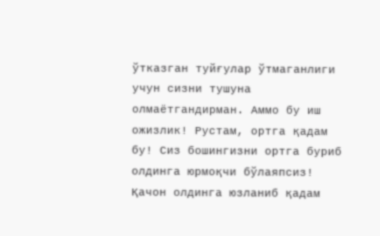ўтказган туйғулар ўтмаганлиги учун сизни тушуна олмаётгандирман. Аммо бу иш ожизлик! Рустам, ортга қадам бу! Сиз бошингизни ортга буриб олдинга юрмоқчи бўлаяпсиз! Қачон олдинга юзланиб қадам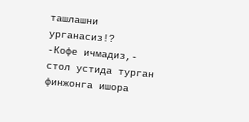ташлашни урганасиз!?
-Кофе ичмадиз,- стол устида турган финжонга ишора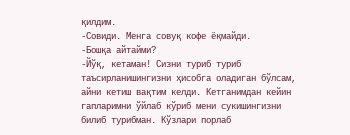қилдим.
-Совиди. Менга совуқ кофе ёқмайди.
-Бошқа айтайми?
-Йўқ, кетаман! Сизни туриб туриб таъсирланишингизни ҳисобга оладиган бўлсам, айни кетиш вақтим келди. Кетганимдан кейин гапларимни ўйлаб кўриб мени сукишингизни билиб турибман. Кўзлари порлаб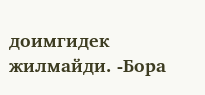доимгидек жилмайди. -Бора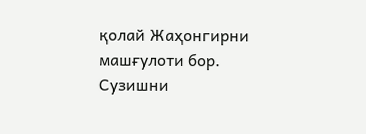қолай Жаҳонгирни машғулоти бор. Сузишни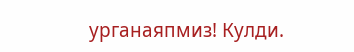урганаяпмиз! Кулди.